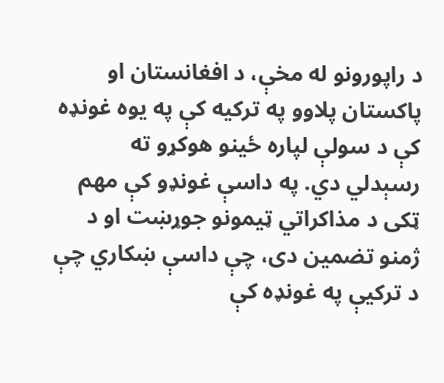د راپورونو له مخې، د افغانستان او پاکستان پلاوو په ترکیه کې په یوه غونډه کې د سولې لپاره ځینو هوکړو ته رسېدلي دي. په داسې غونډو کې مهم ټکی د مذاکراتي ټیمونو جوړښت او د ژمنو تضمین دی، چې داسې ښکاري چې د ترکیې په غونډه کې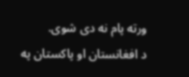ورته پام نه دی شوی.
د افغانستان او پاکستان په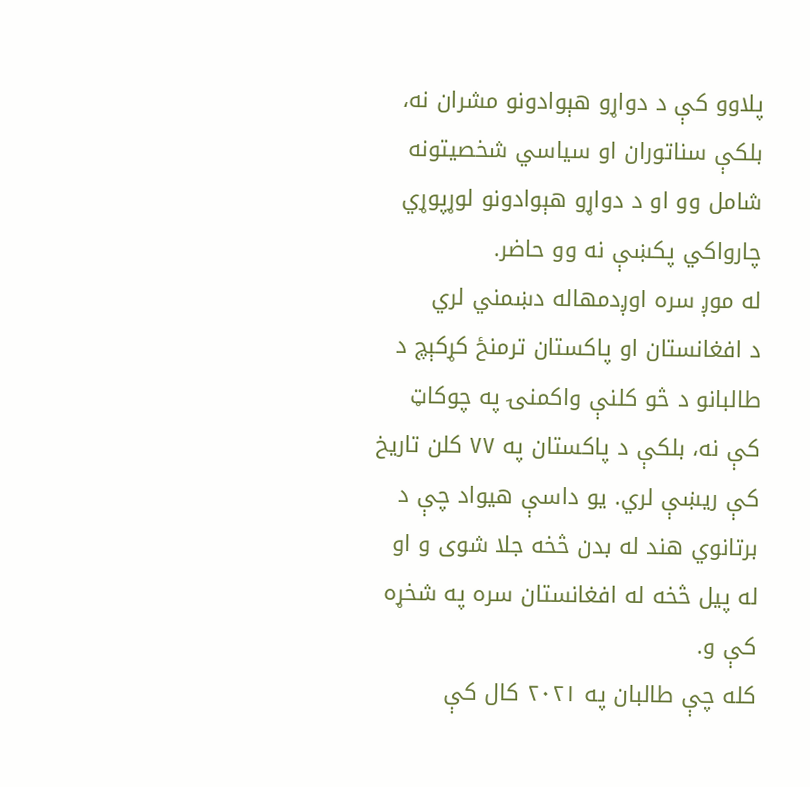پلاوو کې د دواړو هېوادونو مشران نه، بلکې سناتوران او سیاسي شخصیتونه شامل وو او د دواړو هېوادونو لوړپوړي چارواکي پکښې نه وو حاضر.
له موږ سره اوږدمهاله دښمني لري
د افغانستان او پاکستان ترمنځ کړکېچ د طالبانو د څو کلنې واکمنۍ په چوکاټ کې نه، بلکې د پاکستان په ۷۷ کلن تاریخ کې ریښې لري. یو داسې هیواد چې د برتانوي هند له بدن څخه جلا شوی و او له پیل څخه له افغانستان سره په شخړه کې و.
کله چې طالبان په ۲۰۲۱ کال کې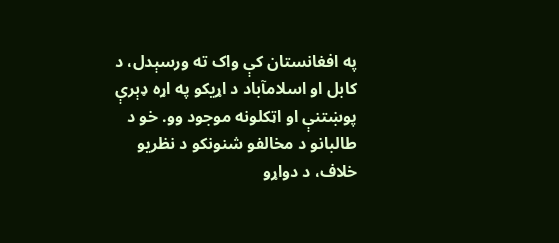په افغانستان کې واک ته ورسېدل، د کابل او اسلامآباد د اړیکو په اړه ډېرې پوښتنې او اټکلونه موجود وو. خو د طالبانو د مخالفو شنونکو د نظریو خلاف، د دواړو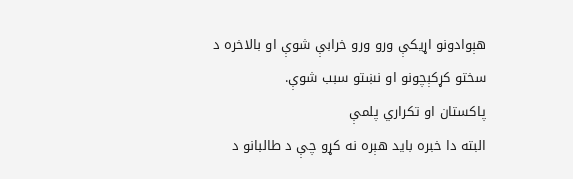هېوادونو اړیکې ورو ورو خرابې شوې او بالاخره د سختو کړکېچونو او نښتو سبب شوې.
پاکستان او تکراري پلمې
البته دا خبره باید هېره نه کړو چې د طالبانو د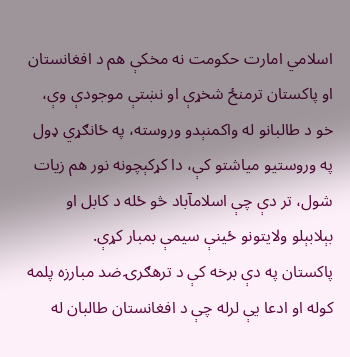اسلامي امارت حکومت نه مخکې هم د افغانستان او پاکستان ترمنځ شخړې او نښتې موجودې وې، خو د طالبانو له واکمنېدو وروسته، په ځانګړي ډول په وروستیو میاشتو کې، دا کړکېچونه نور هم زیات شول، تر دې چې اسلامآباد څو ځله د کابل او بېلابېلو ولایتونو ځینې سیمې بمبار کړې.
پاکستان په دې برخه کې د ترهګرۍ ضد مبارزه پلمه کوله او ادعا یې لرله چې د افغانستان طالبان له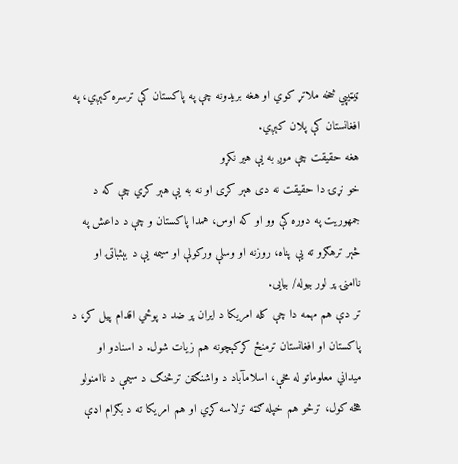ټيټيپي څخه ملاتړ کوي او هغه بریدونه چې په پاکستان کې ترسره کېږي، په افغانستان کې پلان کېږي.
هغه حقیقت چې موږ به یې هیر نکړو
خو نړۍ دا حقیقت نه دی هېر کړی او نه به یې هېر کړي چې که د جمهوریت په دوره کې وو او که اوس، همدا پاکستان و چې د داعش په څېر ترهګرو ته یې پناه، روزنه او وسلې ورکولې او سیمه یې د بېثباتۍ او ناامنۍ پر لور بیوله/ بیایی.
تر دې هم مهمه دا چې کله امریکا د ایران پر ضد د پوځي اقدام پیل کړ، د پاکستان او افغانستان ترمنځ کړکېچونه هم زیات شول. د اسنادو او میداني معلوماتو له مخې، اسلامآباد د واشنګټن ترڅنګ د سیمې د ناامنولو هڅه کول، ترڅو هم خپله ګټه ترلاسه کړي او هم امریکا ته د بګرام اډې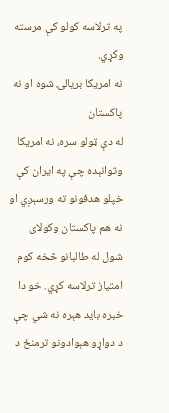په ترلاسه کولو کې مرسته وکړي.
نه امریکا بریالۍ شوه او نه پاکستان
له دې ټولو سره، نه امریکا وتوانېده چې په ایران کې خپلو هدفونو ته ورسېږي او نه هم پاکستان وکولای شول له طالبانو څخه کوم امتیاز ترلاسه کړي. خو دا خبره باید هېره نه شي چې د دواړو هېوادونو ترمنځ د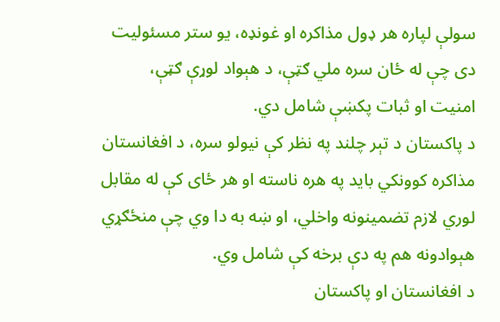سولې لپاره هر ډول مذاکره او غونډه، یو ستر مسئولیت دی چې له ځان سره ملي ګټې، د هېواد لوړې ګټې، امنیت او ثبات پکښې شامل دي.
د پاکستان د تېر چلند په نظر کې نیولو سره، د افغانستان مذاکره کوونکي باید په هره ناسته او هر ځای کې له مقابل لوري لازم تضمینونه واخلي، او ښه به دا وي چې منځګړي هېوادونه هم په دې برخه کې شامل وي.
د افغانستان او پاکستان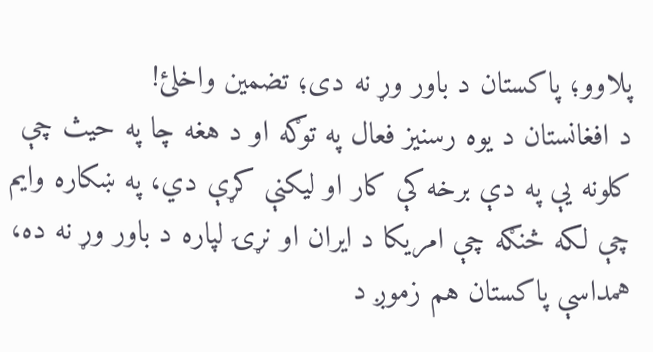پلاوو؛ پاکستان د باور وړ نه دی؛ تضمین واخلئ!
د افغانستان د یوه رسنیز فعال په توګه او د هغه چا په حیث چې کلونه یې په دې برخه کې کار او لیکنې کړې دي، په ښکاره وایم چې لکه څنګه چې امریکا د ایران او نړۍ لپاره د باور وړ نه ده، همداسې پاکستان هم زموږ د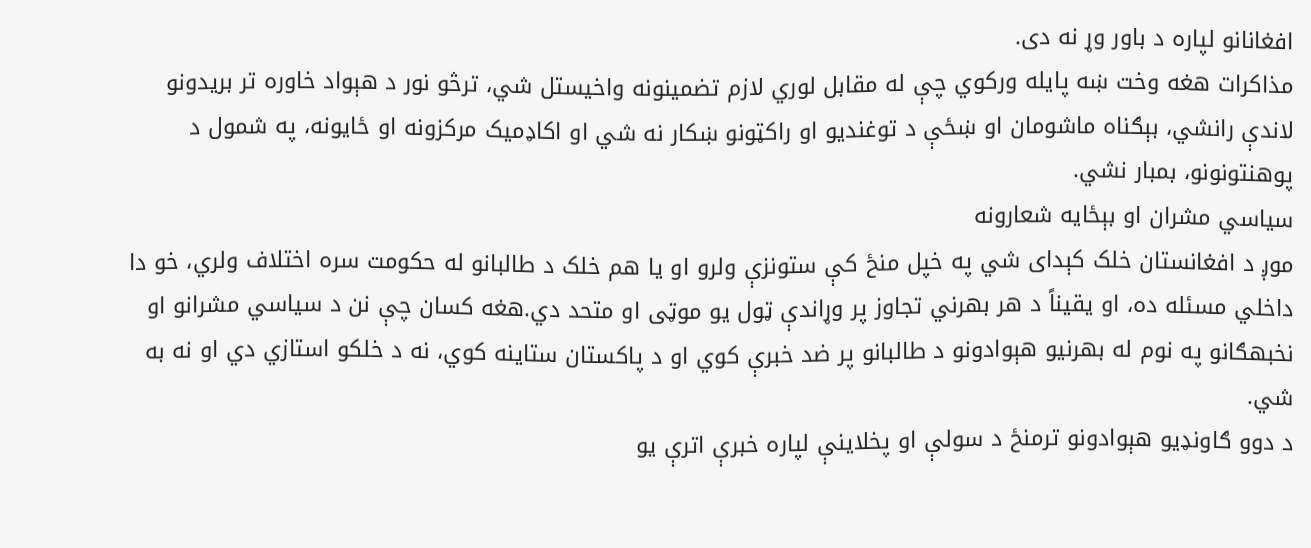افغانانو لپاره د باور وړ نه دی.
مذاکرات هغه وخت ښه پایله ورکوي چې له مقابل لوري لازم تضمینونه واخیستل شي، ترڅو نور د هېواد خاوره تر بریدونو لاندې رانشي، بېګناه ماشومان او ښځې د توغندیو او راکټونو ښکار نه شي او اکاډمیک مرکزونه او ځایونه، په شمول د پوهنتونونو، بمبار نشي.
سیاسي مشران او بېځایه شعارونه
موږ د افغانستان خلک کېدای شي په خپل منځ کې ستونزې ولرو او یا هم خلک د طالبانو له حکومت سره اختلاف ولري، خو دا داخلي مسئله ده، او یقیناً د هر بهرني تجاوز پر وړاندې ټول یو موټی او متحد دي.هغه کسان چې نن د سیاسي مشرانو او نخبهګانو په نوم له بهرنیو هېوادونو د طالبانو پر ضد خبرې کوي او د پاکستان ستاینه کوي، نه د خلکو استازي دي او نه به شي.
د دوو ګاونډیو هېوادونو ترمنځ د سولې او پخلاینې لپاره خبرې اترې یو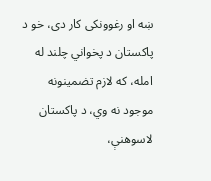ښه او رغوونکی کار دی، خو د پاکستان د پخواني چلند له امله، که لازم تضمینونه موجود نه وي، د پاکستان لاسوهنې،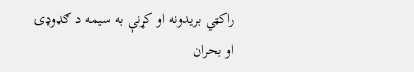راکټي بریدونه او کړنې به سیمه د ګډوډۍ او بحران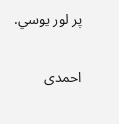پر لور یوسي.

احمدی